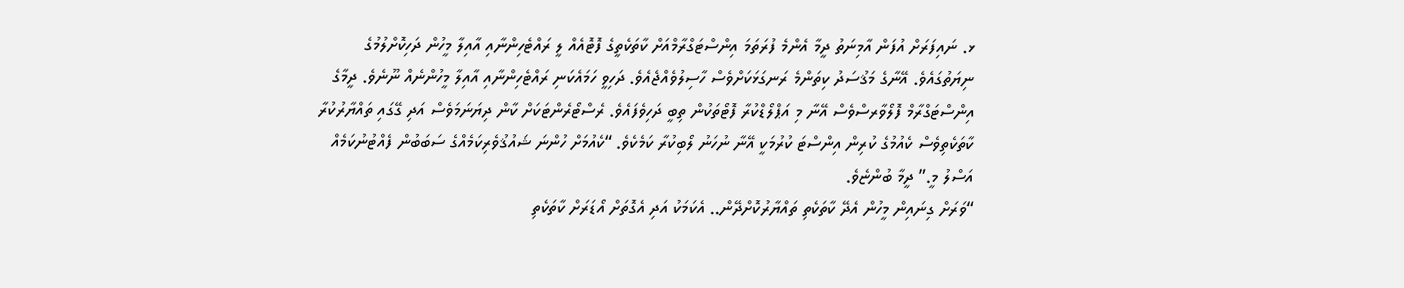ޅ. ނައިފަރަށް އުފަން އާމިނަތު ދީމާ އެންމެ ފުރަތަމަ އިންސްޓަގްރާމްއަށް ކާތަކެތީގެ ފޮޓޮއެއް ލީ ރައްޓެހިންނާއި އާއިލާ މީހުން ދަހިކޮށްލުމުގެ ނިޔަތުގައެވެ. އޭނާގެ މަޤުސަދު ކިތަންމެ ރަނގަޅަކަށްވެސް ހާސިލުވެއްޖެއެވެ. ދަހިވީ ހަމައެކަނި ރައްޓެހިންނާއި އާއިލާ މީހުންނެއް ނޫނެވެ. ދީމާގެ އިންސްޓަގްރާމް ފޮލޯވާރސްވެސް އޭނާ މި އަޕްލޯޑްކުރާ ފޮޓޯތަކުން ތިބީ ދަހިވެފައެވެ. ރެސްޓޯރެންޓަކަށް ކާން ދިޔަނަމަވެސް އަދި ގޭގައި ތައްޔާރުކުރާ ކާތަކެތިވެސް ކެއުމުގެ ކުރިން އިންސްޓަ ކުރުމަކީ އޭނާ ނުހަނު ލޯބިކުރާ ކަމެކެވެ. “ކެއުމަށް ހުންނަ ޝައުޤުވެރިކަމެއްގެ ސަބަބުން ފެއްޓުނުކަމެއް އަސްލު މީ.” ދީމާ ބުންޏެވެ.
“ވަރަށް ގިނައިން މީހުން އެދޭ ކާތަކެތި ތައްޔާރުކޮށްދޭން.. އެކަމަކު އަދި އެގޮތަށް އޯޑަރަށް ކާތަކެތި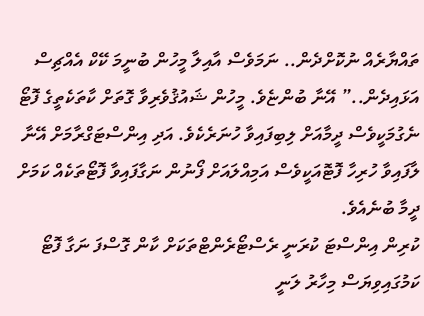ތައްޔާރެއް ނުކޮށްދެން.. ނަމަވެސް އާއިލާ މީހުން ބުނީމަ ކޭކް އެއްޗިސް އަޅައިދެން..” އޭނާ ބުންޏެވެ. މީހުން ޝައުޤުވެރިވާ ގޮތަށް ކާތަކެތީގެ ފޮޓޯ ނެގުމަކީވެސް ދީމާއަށް ލިބިފައިވާ ހުނަރެކެވެ. އަދި އިންސްޓަގްރާމަށް އޭނާ ލާފައިވާ ހުރިހާ ފޮޓޮއަކީވެސް އަމިއްލައަށް ފޯނުން ނަގާފައިވާ ފޮޓޯތަކެއް ކަމަށް ދީމާ ބުނެއެވެ.
ކުރިން އިންސްޓަ ކުރަނީ ރެސްޓޯރެންޓްތަކަށް ކާން ގޮސްފަ ނަގާ ފޮޓޯ ކަމުގައިވިޔަސް މިހާރު ލަނީ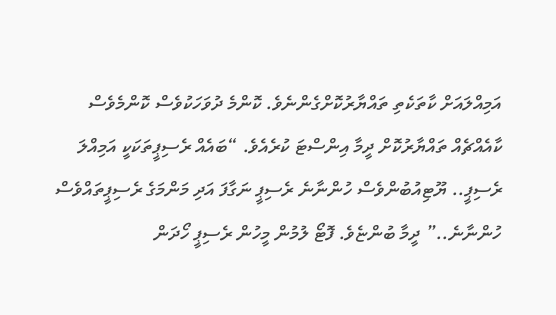އަމިއްލައަށް ކާތަކެތި ތައްޔާރުކޮށްގެންނެވެ. ކޮންމެ ދުވަހަކުވެސް ކޮންމެވެސް ކާއެއްޗެއް ތައްޔާރުކޮށް ދީމާ އިންސްޓަ ކުރެއެވެ. “ބައެއް ރެސިޕީތަކަކީ އަމިއްލަ ރެސިޕީ.. ޔޫޓިއުބުންވެސް ހުންނާނެ ރެސިޕީ ނަގާފަ އަދި މަންމަގެ ރެސިޕީތައްވެސް ހުންނާނެ..” ދީމާ ބުންޏެވެ. ފޮޓޯ ލުމުން މީހުން ރެސިޕީ ހޯދަން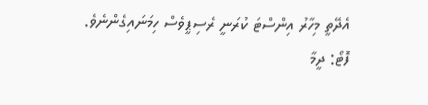އެދޭތީ މިހާރު އިންސްޓަ ކުރަނީ ރެސިޕީވެސް ހިމަނައިގެންނެވެ.
ފޮޓޯ: ދީމާ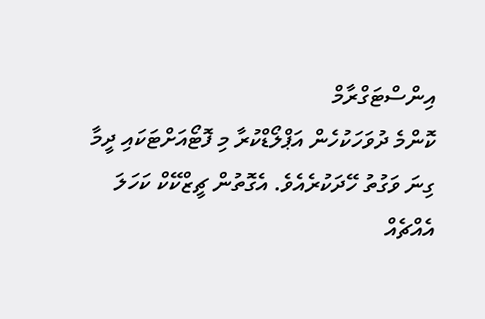އިންސްޓަގްރާމް
ކޮންމެ ދުވަހަކުހެން އަޕްލޯޑްކުރާ މި ފޮޓޯއަށްޓަކައި ދީމާ ގިނަ ވަގުތު ހޭދަކުރެއެވެ. އެގޮތުން ޗީޒްކޭކް ކަހަލަ އެއްޗެއް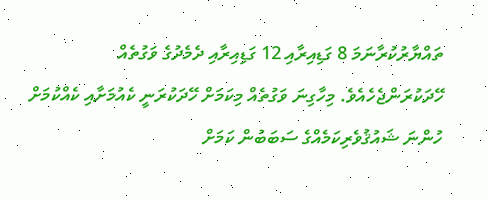ތައްޔާރުކުރާނަމަ 8 ގަޑިއިރާއި 12 ގަޑިއިރާއި ދެމެދުގެ ވަގުތެއް ހޭދަކުރަންޖެހެއެވެ. މިހާގިނަ ވަގުތެއް މިކަމަށް ހޭދަކުރަނީ ކެއުމަށާއި ކެއްކުމަށް ހުންނަ ޝައުޤުވެރިކަމެއްގެ ސަބަބުން ކަމަށް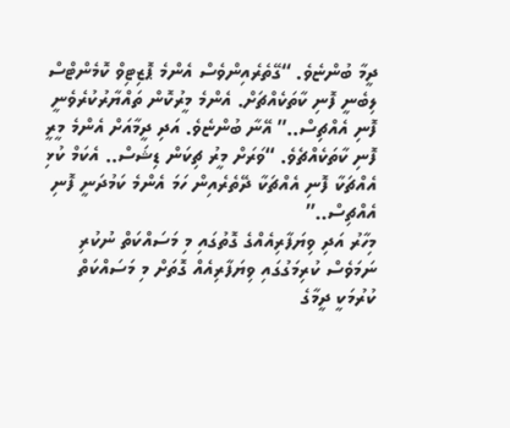ދީމާ ބުންޏެވެ. “ގޭތެރެއިންވެސް އެންމެ ޕޮޒިޓިވް ކޮމެންޓްސް ލިބެނީ ފޮނި ކާތަކެއްޗަށް. އެންމެ މީރުކޮން ތައްޔާރުކުރެވެނީ ފޮނި އެއްޗިސް..” އޭނާ ބުންޏެވެ. އަދި ދީމާއަށް އެންމެ މީރީ ފޮނި ކާތަކެއްޗެވެ. “ވަރަށް މީރު ޗިކަން ޑިޝަސް.. އެކަމް ކުޅި އެއްޗަކާ ފޮނި އެއްޗަކާ ދޭތެރެއިން ހަމަ އެންމެ ކަމުދަނީ ފޮނި އެއްޗިސް..”
މިހާރު އަދި ވިޔަފާރިއެއްގެ ގޮތުގައި މި މަސައްކަތް ނުކުރި ނަމަވެސް ކުރިމަގުގައި ވިޔަފާރިއެއް ގޮތަށް މި މަސައްކަތް ކުރުމަކީ ދީމާގެ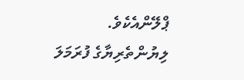ޕްލޭންއެކެވެ.
ލިޔުންތެރިޔާގެ ފުރަމަލަ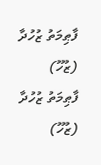ފާޠިމަތު ޒުހުދާ (ޒުހޫ)
ފާޠިމަތު ޒުހުދާ (ޒުހޫ)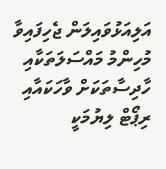އަލިއަޅުވައިލަން ޖެހިފައިވާ މުހިންމު މައްސަލަތަކާއި ހާދިސާތަކަށް ވާހަކައާއި ރިޕޯޓް ލިޔުމަކީ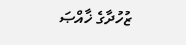ޒުހުދާގެ ޚާއްޞަ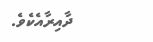ދާއިރާއެކެވެ.